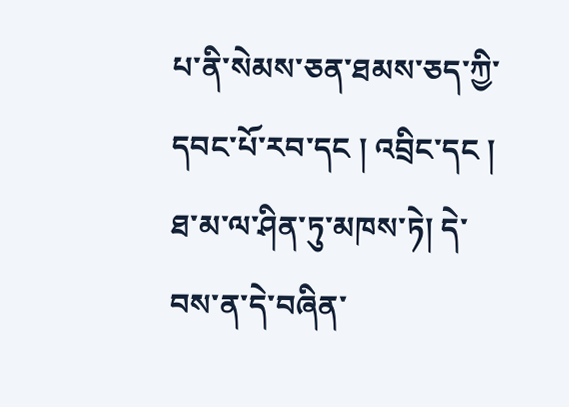པ་ནི་སེམས་ཅན་ཐམས་ཅད་ཀྱི་དབང་པོ་རབ་དང ། འབྲིང་དང ། ཐ་མ་ལ་ཤིན་ཏུ་མཁས་ཏེ། དེ་བས་ན་དེ་བཞིན་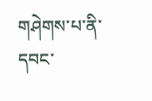གཤེགས་པ་ནི་དབང་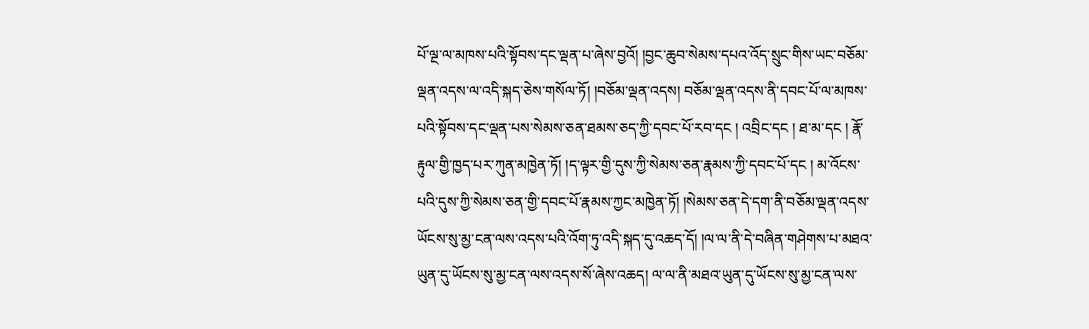པོ་ལྔ་ལ་མཁས་པའི་སྟོབས་དང་ལྡན་པ་ཞེས་བྱའོ། །བྱང་ཆུབ་སེམས་དཔའ་འོད་སྲུང་གིས་ཡང་བཅོམ་ལྡན་འདས་ལ་འདི་སྐད་ཅེས་གསོལ་ཏོ། །བཅོམ་ལྡན་འདས། བཅོམ་ལྡན་འདས་ནི་དབང་པོ་ལ་མཁས་པའི་སྟོབས་དང་ལྡན་པས་སེམས་ཅན་ཐམས་ཅད་ཀྱི་དབང་པོ་རབ་དང ། འབྲིང་དང ། ཐ་མ་དང ། རྣོ་རྟུལ་གྱི་ཁྱད་པར་ཀུན་མཁྱེན་ཏོ། །ད་ལྟར་གྱི་དུས་ཀྱི་སེམས་ཅན་རྣམས་ཀྱི་དབང་པོ་དང ། མ་འོངས་པའི་དུས་ཀྱི་སེམས་ཅན་གྱི་དབང་པོ་རྣམས་ཀྱང་མཁྱེན་ཏོ། །སེམས་ཅན་དེ་དག་ནི་བཅོམ་ལྡན་འདས་ཡོངས་སུ་མྱ་ངན་ལས་འདས་པའི་འོག་ཏུ་འདི་སྐད་དུ་འཆད་དོ། །ལ་ལ་ནི་དེ་བཞིན་གཤེགས་པ་མཐའ་ཡུན་དུ་ཡོངས་སུ་མྱ་ངན་ལས་འདས་སོ་ཞེས་འཆད། ལ་ལ་ནི་མཐའ་ཡུན་དུ་ཡོངས་སུ་མྱ་ངན་ལས་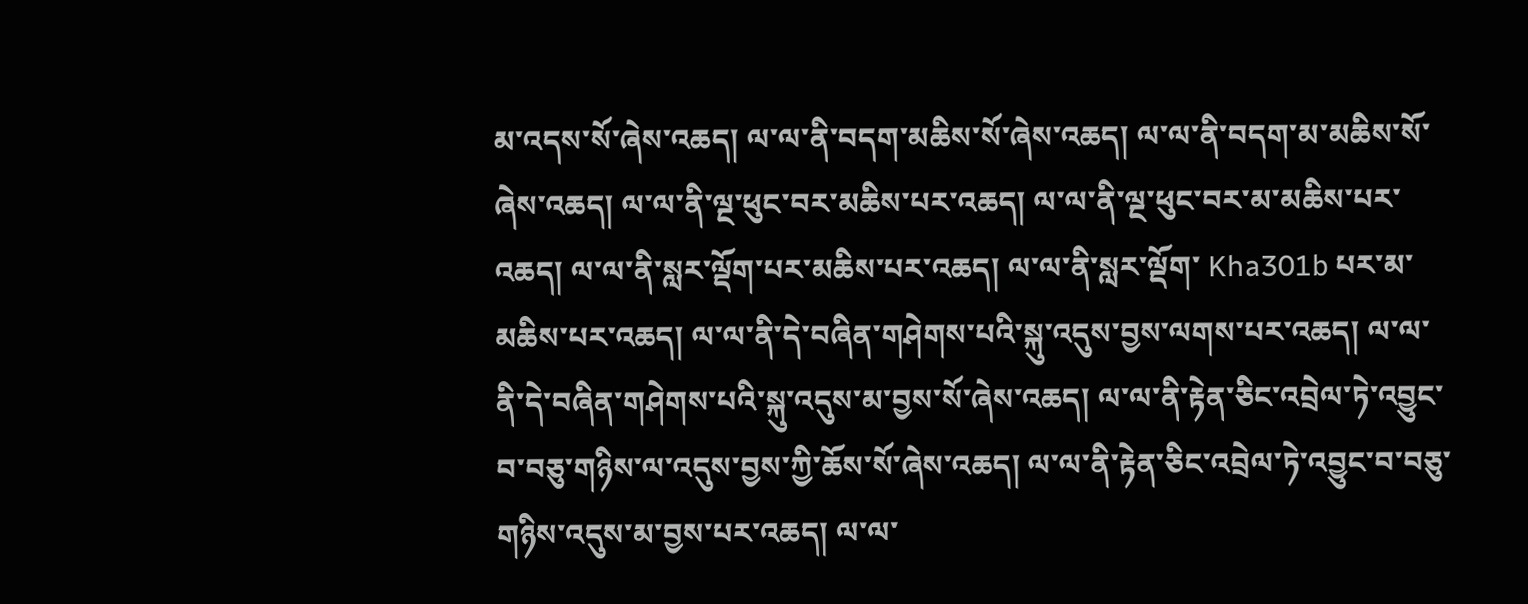མ་འདས་སོ་ཞེས་འཆད། ལ་ལ་ནི་བདག་མཆིས་སོ་ཞེས་འཆད། ལ་ལ་ནི་བདག་མ་མཆིས་སོ་ཞེས་འཆད། ལ་ལ་ནི་ལྔ་ཕུང་བར་མཆིས་པར་འཆད། ལ་ལ་ནི་ལྔ་ཕུང་བར་མ་མཆིས་པར་འཆད། ལ་ལ་ནི་སླར་ལྡོག་པར་མཆིས་པར་འཆད། ལ་ལ་ནི་སླར་ལྡོག་ Kha301b པར་མ་མཆིས་པར་འཆད། ལ་ལ་ནི་དེ་བཞིན་གཤེགས་པའི་སྐུ་འདུས་བྱས་ལགས་པར་འཆད། ལ་ལ་ནི་དེ་བཞིན་གཤེགས་པའི་སྐུ་འདུས་མ་བྱས་སོ་ཞེས་འཆད། ལ་ལ་ནི་རྟེན་ཅིང་འབྲེལ་ཏེ་འབྱུང་བ་བཅུ་གཉིས་ལ་འདུས་བྱས་ཀྱི་ཆོས་སོ་ཞེས་འཆད། ལ་ལ་ནི་རྟེན་ཅིང་འབྲེལ་ཏེ་འབྱུང་བ་བཅུ་གཉིས་འདུས་མ་བྱས་པར་འཆད། ལ་ལ་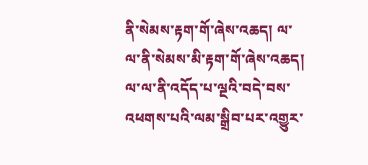ནི་སེམས་རྟག་གོ་ཞེས་འཆད། ལ་ལ་ནི་སེམས་མི་རྟག་གོ་ཞེས་འཆད། ལ་ལ་ནི་འདོད་པ་ལྔའི་བདེ་བས་འཕགས་པའི་ལམ་སྒྲིབ་པར་འགྱུར་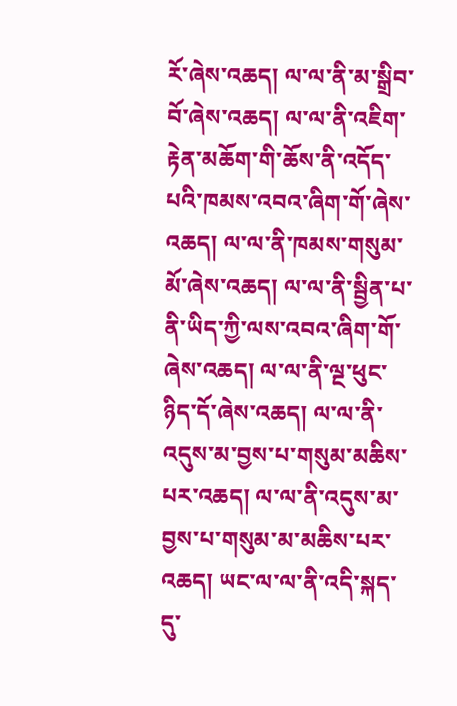རོ་ཞེས་འཆད། ལ་ལ་ནི་མ་སྒྲིབ་བོ་ཞེས་འཆད། ལ་ལ་ནི་འཇིག་རྟེན་མཆོག་གི་ཆོས་ནི་འདོད་པའི་ཁམས་འབའ་ཞིག་གོ་ཞེས་འཆད། ལ་ལ་ནི་ཁམས་གསུམ་མོ་ཞེས་འཆད། ལ་ལ་ནི་སྦྱིན་པ་ནི་ཡིད་ཀྱི་ལས་འབའ་ཞིག་གོ་ཞེས་འཆད། ལ་ལ་ནི་ལྔ་ཕུང་ཉིད་དོ་ཞེས་འཆད། ལ་ལ་ནི་འདུས་མ་བྱས་པ་གསུམ་མཆིས་པར་འཆད། ལ་ལ་ནི་འདུས་མ་བྱས་པ་གསུམ་མ་མཆིས་པར་འཆད། ཡང་ལ་ལ་ནི་འདི་སྐད་དུ་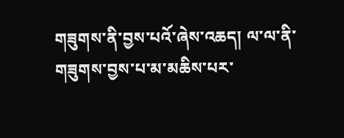གཟུགས་ནི་བྱས་པའོ་ཞེས་འཆད། ལ་ལ་ནི་གཟུགས་བྱས་པ་མ་མཆིས་པར་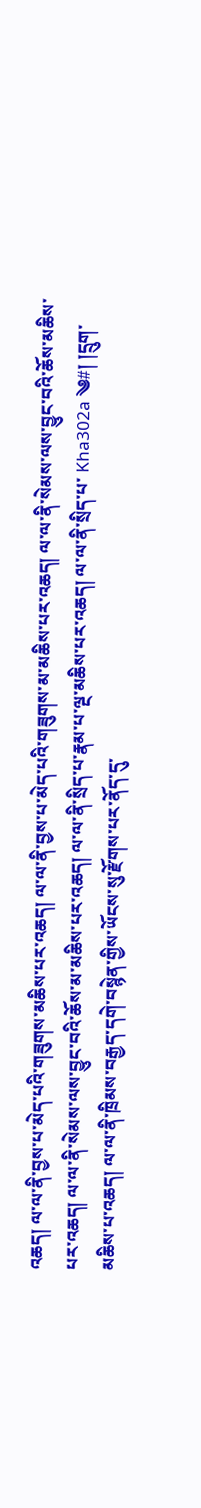འཆད། ལ་ལ་ནི་བྱས་པ་མེད་པའི་གཟུགས་མཆིས་པར་འཆད། ལ་ལ་ནི་བྱས་པ་མེད་པའི་གཟུགས་མ་མཆིས་པར་འཆད། ལ་ལ་ནི་སེམས་ལས་བྱུང་བའི་ཆོས་མཆིས་པར་འཆད། ལ་ལ་ནི་སེམས་ལས་བྱུང་བའི་ཆོས་མ་མཆིས་པར་འཆད། ལ་ལ་ནི་སྲིད་པ་རྣམ་པ་ལྔ་མཆིས་པར་འཆད། ལ་ལ་ནི་སྲིད་པ་ Kha302a ༄#། །དྲུག་མཆིས་པ་འཆད། ལ་ལ་ནི་ཁྲིམས་བརྒྱད་དགེ་བསྙེན་གྱིས་ཡོངས་སུ་རྫོགས་པར་ནོད་དུ་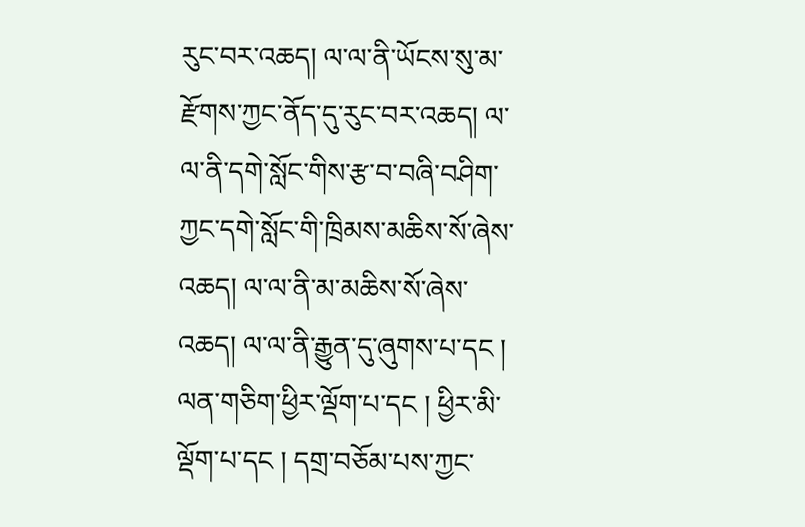རུང་བར་འཆད། ལ་ལ་ནི་ཡོངས་སུ་མ་རྫོགས་ཀྱང་ནོད་དུ་རུང་བར་འཆད། ལ་ལ་ནི་དགེ་སློང་གིས་རྩ་བ་བཞི་བཤིག་ཀྱང་དགེ་སློང་གི་ཁྲིམས་མཆིས་སོ་ཞེས་འཆད། ལ་ལ་ནི་མ་མཆིས་སོ་ཞེས་འཆད། ལ་ལ་ནི་རྒྱུན་དུ་ཞུགས་པ་དང ། ལན་གཅིག་ཕྱིར་ལྡོག་པ་དང ། ཕྱིར་མི་ལྡོག་པ་དང ། དགྲ་བཅོམ་པས་ཀྱང་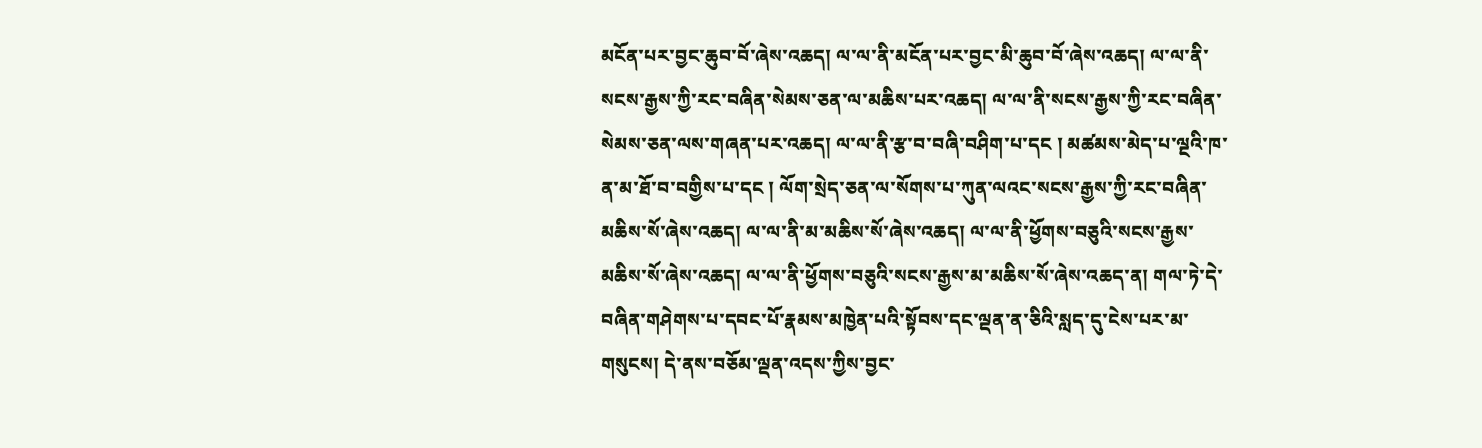མངོན་པར་བྱང་ཆུབ་བོ་ཞེས་འཆད། ལ་ལ་ནི་མངོན་པར་བྱང་མི་ཆུབ་བོ་ཞེས་འཆད། ལ་ལ་ནི་སངས་རྒྱས་ཀྱི་རང་བཞིན་སེམས་ཅན་ལ་མཆིས་པར་འཆད། ལ་ལ་ནི་སངས་རྒྱས་ཀྱི་རང་བཞིན་སེམས་ཅན་ལས་གཞན་པར་འཆད། ལ་ལ་ནི་རྩ་བ་བཞི་བཤིག་པ་དང ། མཚམས་མེད་པ་ལྔའི་ཁ་ན་མ་ཐོ་བ་བགྱིས་པ་དང ། ལོག་སྲེད་ཅན་ལ་སོགས་པ་ཀུན་ལའང་སངས་རྒྱས་ཀྱི་རང་བཞིན་མཆིས་སོ་ཞེས་འཆད། ལ་ལ་ནི་མ་མཆིས་སོ་ཞེས་འཆད། ལ་ལ་ནི་ཕྱོགས་བཅུའི་སངས་རྒྱས་མཆིས་སོ་ཞེས་འཆད། ལ་ལ་ནི་ཕྱོགས་བཅུའི་སངས་རྒྱས་མ་མཆིས་སོ་ཞེས་འཆད་ན། གལ་ཏེ་དེ་བཞིན་གཤེགས་པ་དབང་པོ་རྣམས་མཁྱེན་པའི་སྟོབས་དང་ལྡན་ན་ཅིའི་སླད་དུ་ངེས་པར་མ་གསུངས། དེ་ནས་བཅོམ་ལྡན་འདས་ཀྱིས་བྱང་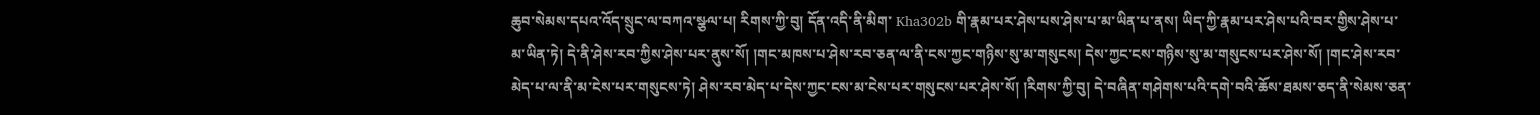ཆུབ་སེམས་དཔའ་འོད་སྲུང་ལ་བཀའ་སྩལ་པ། རིགས་ཀྱི་བུ། དོན་འདི་ནི་མིག་ Kha302b གི་རྣམ་པར་ཤེས་པས་ཤེས་པ་མ་ཡིན་པ་ནས། ཡིད་ཀྱི་རྣམ་པར་ཤེས་པའི་བར་གྱིས་ཤེས་པ་མ་ཡིན་ཏེ། དེ་ནི་ཤེས་རབ་ཀྱིས་ཤེས་པར་ནུས་སོ། །གང་མཁས་པ་ཤེས་རབ་ཅན་ལ་ནི་ངས་ཀྱང་གཉིས་སུ་མ་གསུངས། དེས་ཀྱང་ངས་གཉིས་སུ་མ་གསུངས་པར་ཤེས་སོ། །གང་ཤེས་རབ་མེད་པ་ལ་ནི་མ་ངེས་པར་གསུངས་ཏེ། ཤེས་རབ་མེད་པ་དེས་ཀྱང་ངས་མ་ངེས་པར་གསུངས་པར་ཤེས་སོ། །རིགས་ཀྱི་བུ། དེ་བཞིན་གཤེགས་པའི་དགེ་བའི་ཆོས་ཐམས་ཅད་ནི་སེམས་ཅན་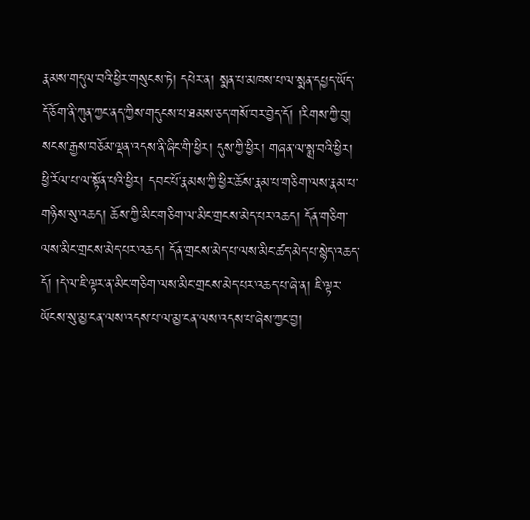རྣམས་གདུལ་བའི་ཕྱིར་གསུངས་ཏེ། དཔེར་ན། སྨན་པ་མཁས་པ་ལ་སྨན་དཔྱད་ཡོད་དོ་ཅོག་ནི་ཀུན་ཀྱང་ནད་ཀྱིས་གདུངས་པ་ཐམས་ཅད་གསོ་བར་བྱེད་དོ། །རིགས་ཀྱི་བུ། སངས་རྒྱས་བཅོམ་ལྡན་འདས་ནི་ཞིང་གི་ཕྱིར། དུས་ཀྱི་ཕྱིར། གཞན་ལ་སྨྲ་བའི་ཕྱིར། ཕྱི་རོལ་པ་ལ་སྟོན་པའི་ཕྱིར། དབང་པོ་རྣམས་ཀྱི་ཕྱིར་ཆོས་རྣམ་པ་གཅིག་ལས་རྣམ་པ་གཉིས་སུ་འཆད། ཆོས་ཀྱི་མིང་གཅིག་ལ་མིང་གྲངས་མེད་པར་འཆད། དོན་གཅིག་ལས་མིང་གྲངས་མེད་པར་འཆད། དོན་གྲངས་མེད་པ་ལས་མིང་ཚད་མེད་པ་སྙེད་འཆད་དོ། །དེ་ལ་ཇི་ལྟར་ན་མིང་གཅིག་ལས་མིང་གྲངས་མེད་པར་འཆད་པ་ཞེ་ན། ཇི་ལྟར་ཡོངས་སུ་མྱ་ངན་ལས་འདས་པ་ལ་མྱ་ངན་ལས་འདས་པ་ཞེས་ཀྱང་བྱ།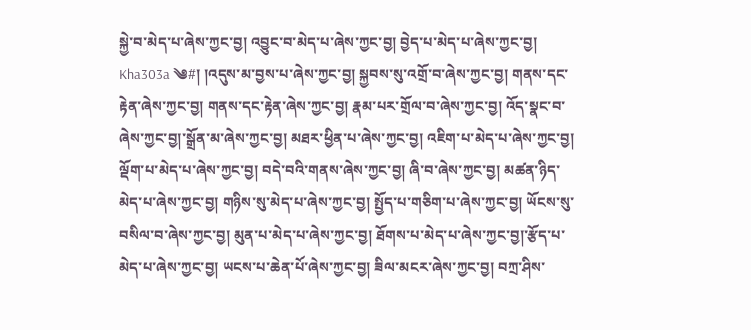སྐྱེ་བ་མེད་པ་ཞེས་ཀྱང་བྱ། འབྱུང་བ་མེད་པ་ཞེས་ཀྱང་བྱ། བྱེད་པ་མེད་པ་ཞེས་ཀྱང་བྱ། Kha303a ༄#། །འདུས་མ་བྱས་པ་ཞེས་ཀྱང་བྱ། སྐྱབས་སུ་འགྲོ་བ་ཞེས་ཀྱང་བྱ། གནས་དང་རྟེན་ཞེས་ཀྱང་བྱ། གནས་དང་རྟེན་ཞེས་ཀྱང་བྱ། རྣམ་པར་གྲོལ་བ་ཞེས་ཀྱང་བྱ། འོད་སྣང་བ་ཞེས་ཀྱང་བྱ།་སྒྲོན་མ་ཞེས་ཀྱང་བྱ། མཐར་ཕྱིན་པ་ཞེས་ཀྱང་བྱ། འཇིག་པ་མེད་པ་ཞེས་ཀྱང་བྱ། ལྡོག་པ་མེད་པ་ཞེས་ཀྱང་བྱ། བདེ་བའི་གནས་ཞེས་ཀྱང་བྱ། ཞི་བ་ཞེས་ཀྱང་བྱ། མཚན་ཉིད་མེད་པ་ཞེས་ཀྱང་བྱ། གཉིས་སུ་མེད་པ་ཞེས་ཀྱང་བྱ། སྤྱོད་པ་གཅིག་པ་ཞེས་ཀྱང་བྱ། ཡོངས་སུ་བསིལ་བ་ཞེས་ཀྱང་བྱ། མུན་པ་མེད་པ་ཞེས་ཀྱང་བྱ། ཐོགས་པ་མེད་པ་ཞེས་ཀྱང་བྱ།་རྩོད་པ་མེད་པ་ཞེས་ཀྱང་བྱ། ཡངས་པ་ཆེན་པོ་ཞེས་ཀྱང་བྱ། ཟིལ་མངར་ཞེས་ཀྱང་བྱ། བཀྲ་ཤིས་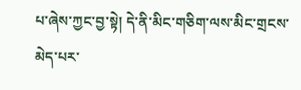པ་ཞེས་ཀྱང་བྱ་སྟེ། དེ་ནི་མིང་གཅིག་ལས་མིང་གྲངས་མེད་པར་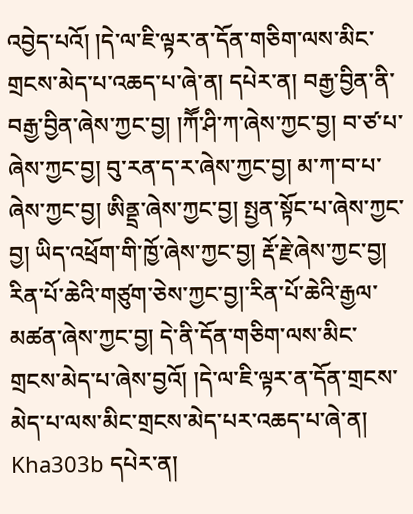འབྱེད་པའོ། །དེ་ལ་ཇི་ལྟར་ན་དོན་གཅིག་ལས་མིང་གྲངས་མེད་པ་འཆད་པ་ཞེ་ན། དཔེར་ན། བརྒྱ་བྱིན་ནི་བརྒྱ་བྱིན་ཞེས་ཀྱང་བྱ། །ཀཽ་ཤི་ཀ་ཞེས་ཀྱང་བྱ། བ་ཙ་པ་ཞེས་ཀྱང་བྱ། བུ་རན་ད་ར་ཞེས་ཀྱང་བྱ། མ་ཀ་བ་པ་ཞེས་ཀྱང་བྱ། ཨིནྡྲ་ཞེས་ཀྱང་བྱ། སྤྱན་སྟོང་པ་ཞེས་ཀྱང་བྱ། ཡིད་འཕྲོག་གི་ཁྱོ་ཞེས་ཀྱང་བྱ། རྡོ་རྗེ་ཞེས་ཀྱང་བྱ། རིན་པོ་ཆེའི་གཙུག་ཅེས་ཀྱང་བྱ།་རིན་པོ་ཆེའི་རྒྱལ་མཚན་ཞེས་ཀྱང་བྱ། དེ་ནི་དོན་གཅིག་ལས་མིང་གྲངས་མེད་པ་ཞེས་བྱའོ། །དེ་ལ་ཇི་ལྟར་ན་དོན་གྲངས་མེད་པ་ལས་མིང་གྲངས་མེད་པར་འཆད་པ་ཞེ་ན། Kha303b དཔེར་ན།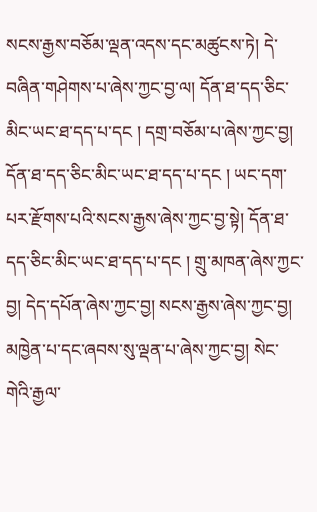སངས་རྒྱས་བཅོམ་ལྡན་འདས་དང་མཚུངས་ཏེ། དེ་བཞིན་གཤེགས་པ་ཞེས་ཀྱང་བྱ་ལ། དོན་ཐ་དད་ཅིང་མིང་ཡང་ཐ་དད་པ་དང ། དགྲ་བཅོམ་པ་ཞེས་ཀྱང་བྱ། དོན་ཐ་དད་ཅིང་མིང་ཡང་ཐ་དད་པ་དང ། ཡང་དག་པར་རྫོགས་པའི་སངས་རྒྱས་ཞེས་ཀྱང་བྱ་སྟེ། དོན་ཐ་དད་ཅིང་མིང་ཡང་ཐ་དད་པ་དང ། གྲུ་མཁན་ཞེས་ཀྱང་བྱ། དེད་དཔོན་ཞེས་ཀྱང་བྱ། སངས་རྒྱས་ཞེས་ཀྱང་བྱ། མཁྱེན་པ་དང་ཞབས་སུ་ལྡན་པ་ཞེས་ཀྱང་བྱ། སེང་གེའི་རྒྱལ་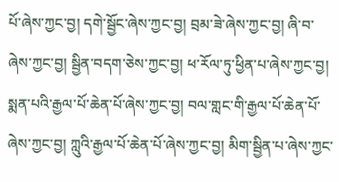པོ་ཞེས་ཀྱང་བྱ། དགེ་སྦྱོང་ཞེས་ཀྱང་བྱ། བྲམ་ཟེ་ཞེས་ཀྱང་བྱ། ཞི་བ་ཞེས་ཀྱང་བྱ། སྦྱིན་བདག་ཅེས་ཀྱང་བྱ། ཕ་རོལ་ཏུ་ཕྱིན་པ་ཞེས་ཀྱང་བྱ། སྨན་པའི་རྒྱལ་པོ་ཆེན་པོ་ཞེས་ཀྱང་བྱ། བལ་གླང་གི་རྒྱལ་པོ་ཆེན་པོ་ཞེས་ཀྱང་བྱ། ཀླུའི་རྒྱལ་པོ་ཆེན་པོ་ཞེས་ཀྱང་བྱ། མིག་སྦྱིན་པ་ཞེས་ཀྱང་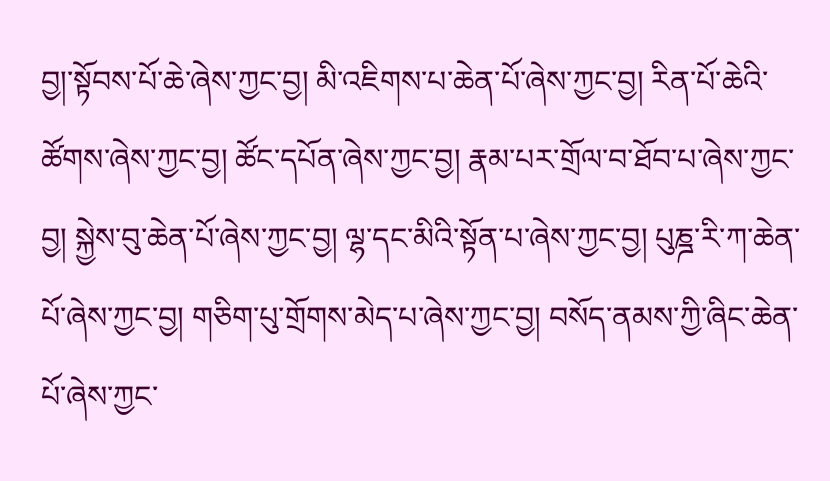བྱ།་སྟོབས་པོ་ཆེ་ཞེས་ཀྱང་བྱ། མི་འཇིགས་པ་ཆེན་པོ་ཞེས་ཀྱང་བྱ། རིན་པོ་ཆེའི་ཚོགས་ཞེས་ཀྱང་བྱ། ཚོང་དཔོན་ཞེས་ཀྱང་བྱ། རྣམ་པར་གྲོལ་བ་ཐོབ་པ་ཞེས་ཀྱང་བྱ། སྐྱེས་བུ་ཆེན་པོ་ཞེས་ཀྱང་བྱ། ལྷ་དང་མིའི་སྟོན་པ་ཞེས་ཀྱང་བྱ། པུཎྜ་རི་ཀ་ཆེན་པོ་ཞེས་ཀྱང་བྱ། གཅིག་པུ་གྲོགས་མེད་པ་ཞེས་ཀྱང་བྱ། བསོད་ནམས་ཀྱི་ཞིང་ཆེན་པོ་ཞེས་ཀྱང་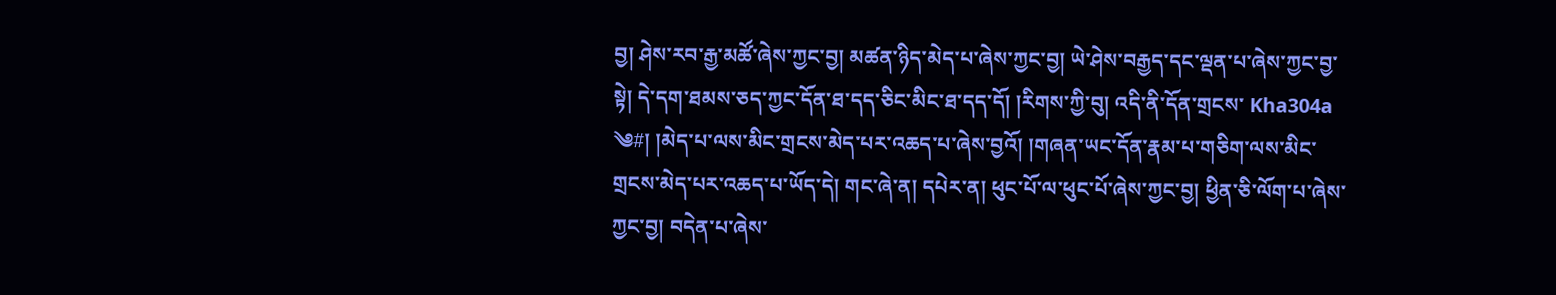བྱ། ཤེས་རབ་རྒྱ་མཚོ་ཞེས་ཀྱང་བྱ། མཚན་ཉིད་མེད་པ་ཞེས་ཀྱང་བྱ། ཡེ་ཤེས་བརྒྱད་དང་ལྡན་པ་ཞེས་ཀྱང་བྱ་སྟེ། དེ་དག་ཐམས་ཅད་ཀྱང་དོན་ཐ་དད་ཅིང་མིང་ཐ་དད་དོ། །རིགས་ཀྱི་བུ། འདི་ནི་དོན་གྲངས་ Kha304a ༄#། །མེད་པ་ལས་མིང་གྲངས་མེད་པར་འཆད་པ་ཞེས་བྱའོ། །གཞན་ཡང་དོན་རྣམ་པ་གཅིག་ལས་མིང་གྲངས་མེད་པར་འཆད་པ་ཡོད་དེ། གང་ཞེ་ན། དཔེར་ན། ཕུང་པོ་ལ་ཕུང་པོ་ཞེས་ཀྱང་བྱ། ཕྱིན་ཅི་ལོག་པ་ཞེས་ཀྱང་བྱ། བདེན་པ་ཞེས་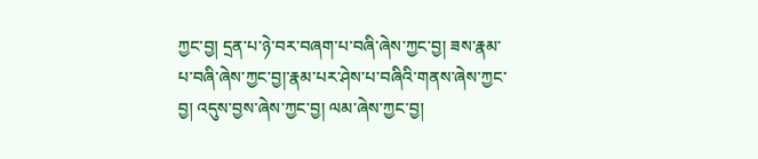ཀྱང་བྱ། དྲན་པ་ཉེ་བར་བཞག་པ་བཞི་ཞེས་ཀྱང་བྱ། ཟས་རྣམ་པ་བཞི་ཞེས་ཀྱང་བྱ།་རྣམ་པར་ཤེས་པ་བཞིའི་གནས་ཞེས་ཀྱང་བྱ། འདུས་བྱས་ཞེས་ཀྱང་བྱ། ལམ་ཞེས་ཀྱང་བྱ།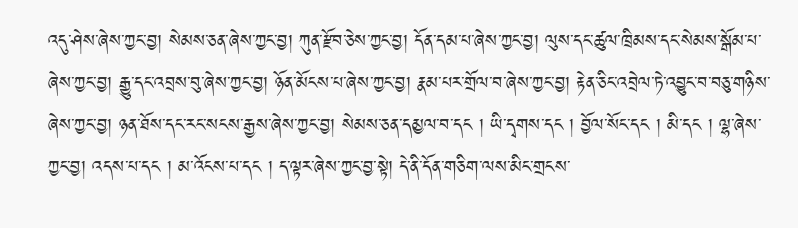འདུ་ཤེས་ཞེས་ཀྱང་བྱ། སེམས་ཅན་ཞེས་ཀྱང་བྱ། ཀུན་རྫོབ་ཅེས་ཀྱང་བྱ། དོན་དམ་པ་ཞེས་ཀྱང་བྱ། ལུས་དང་ཚུལ་ཁྲིམས་དང་སེམས་སྒོམ་པ་ཞེས་ཀྱང་བྱ། རྒྱུ་དང་འབྲས་བུ་ཞེས་ཀྱང་བྱ། ཉོན་མོངས་པ་ཞེས་ཀྱང་བྱ། རྣམ་པར་གྲོལ་བ་ཞེས་ཀྱང་བྱ། རྟེན་ཅིང་འབྲེལ་ཏེ་འབྱུང་བ་བཅུ་གཉིས་ཞེས་ཀྱང་བྱ། ཉན་ཐོས་དང་རང་སངས་རྒྱས་ཞེས་ཀྱང་བྱ། སེམས་ཅན་དམྱལ་བ་དང ། ཡི་དྭགས་དང ། བྱོལ་སོང་དང ། མི་དང ། ལྷ་ཞེས་ཀྱང་བྱ། འདས་པ་དང ། མ་འོངས་པ་དང ། ད་ལྟར་ཞེས་ཀྱང་བྱ་སྟེ། དེ་ནི་དོན་གཅིག་ལས་མིང་གྲངས་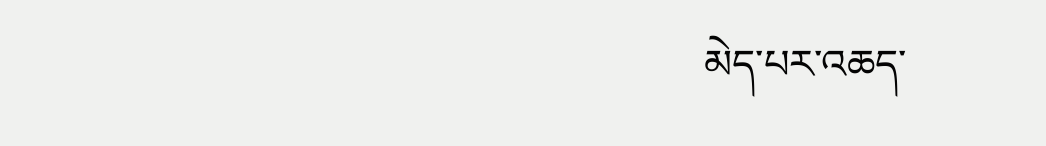མེད་པར་འཆད་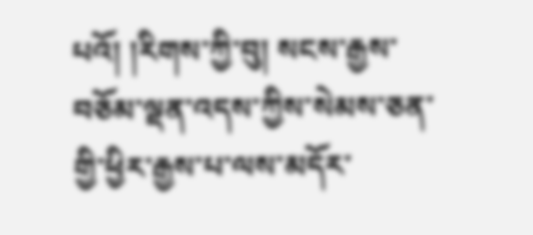པའོ། །རིགས་ཀྱི་བུ། སངས་རྒྱས་བཅོམ་ལྡན་འདས་ཀྱིས་སེམས་ཅན་གྱི་ཕྱིར་རྒྱས་པ་ལས་མདོར་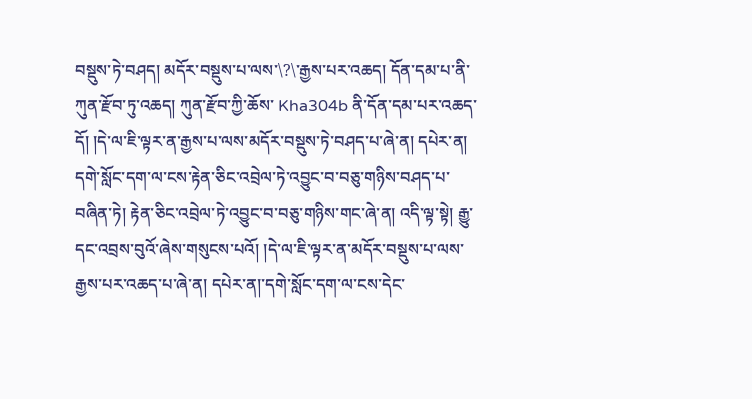བསྡུས་ཏེ་བཤད། མདོར་བསྡུས་པ་ལས་\?\་རྒྱས་པར་འཆད། དོན་དམ་པ་ནི་ཀུན་རྫོབ་ཏུ་འཆད། ཀུན་རྫོབ་ཀྱི་ཆོས་ Kha304b ནི་དོན་དམ་པར་འཆད་དོ། །དེ་ལ་ཇི་ལྟར་ན་རྒྱས་པ་ལས་མདོར་བསྡུས་ཏེ་བཤད་པ་ཞེ་ན། དཔེར་ན། དགེ་སློང་དག་ལ་ངས་རྟེན་ཅིང་འབྲེལ་ཏེ་འབྱུང་བ་བཅུ་གཉིས་བཤད་པ་བཞིན་ཏེ། རྟེན་ཅིང་འབྲེལ་ཏེ་འབྱུང་བ་བཅུ་གཉིས་གང་ཞེ་ན། འདི་ལྟ་སྟེ། རྒྱུ་དང་འབྲས་བུའོ་ཞེས་གསུངས་པའོ། །དེ་ལ་ཇི་ལྟར་ན་མདོར་བསྡུས་པ་ལས་རྒྱས་པར་འཆད་པ་ཞེ་ན། དཔེར་ན།་དགེ་སློང་དག་ལ་ངས་དེང་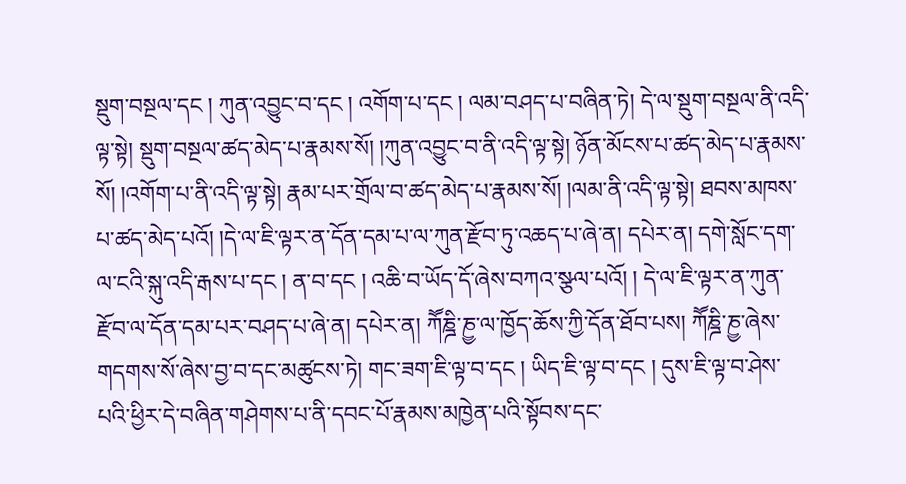སྡུག་བསྔལ་དང ། ཀུན་འབྱུང་བ་དང ། འགོག་པ་དང ། ལམ་བཤད་པ་བཞིན་ཏེ། དེ་ལ་སྡུག་བསྔལ་ནི་འདི་ལྟ་སྟེ། སྡུག་བསྔལ་ཚད་མེད་པ་རྣམས་སོ། །ཀུན་འབྱུང་བ་ནི་འདི་ལྟ་སྟེ། ཉོན་མོངས་པ་ཚད་མེད་པ་རྣམས་སོ། །འགོག་པ་ནི་འདི་ལྟ་སྟེ། རྣམ་པར་གྲོལ་བ་ཚད་མེད་པ་རྣམས་སོ། །ལམ་ནི་འདི་ལྟ་སྟེ། ཐབས་མཁས་པ་ཚད་མེད་པའོ། །དེ་ལ་ཇི་ལྟར་ན་དོན་དམ་པ་ལ་ཀུན་རྫོབ་ཏུ་འཆད་པ་ཞེ་ན། དཔེར་ན། དགེ་སློང་དག་ལ་ངའི་སྐུ་འདི་རྒས་པ་དང ། ན་བ་དང ། འཆི་བ་ཡོད་དོ་ཞེས་བཀའ་སྩལ་པའོ། ། དེ་ལ་ཇི་ལྟར་ན་ཀུན་རྫོབ་ལ་དོན་དམ་པར་བཤད་པ་ཞེ་ན། དཔེར་ན། ཀཽཎྜི་ཎྱ་ལ་ཁྱོད་ཆོས་ཀྱི་དོན་ཐོབ་པས། ཀཽཎྜི་ཎྱ་ཞེས་གདགས་སོ་ཞེས་བྱ་བ་དང་མཚུངས་ཏེ། གང་ཟག་ཇི་ལྟ་བ་དང ། ཡིད་ཇི་ལྟ་བ་དང ། དུས་ཇི་ལྟ་བ་ཤེས་པའི་ཕྱིར་དེ་བཞིན་གཤེགས་པ་ནི་དབང་པོ་རྣམས་མཁྱེན་པའི་སྟོབས་དང་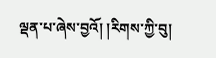ལྡན་པ་ཞེས་བྱའོ། །རིགས་ཀྱི་བུ།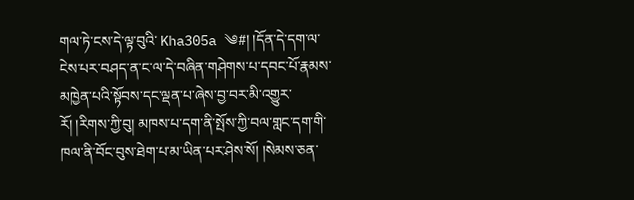གལ་ཏེ་ངས་དེ་ལྟ་བུའི་ Kha305a ༄#། །དོན་དེ་དག་ལ་ངེས་པར་བཤད་ན་ང་ལ་དེ་བཞིན་གཤེགས་པ་དབང་པོ་རྣམས་མཁྱེན་པའི་སྟོབས་དང་ལྡན་པ་ཞེས་བྱ་བར་མི་འགྱུར་རོ། །རིགས་ཀྱི་བུ། མཁས་པ་དག་ནི་སྤོས་ཀྱི་བལ་གླང་དག་གི་ཁལ་ནི་བོང་བུས་ཐེག་པ་མ་ཡིན་པར་ཤེས་སོ། །སེམས་ཅན་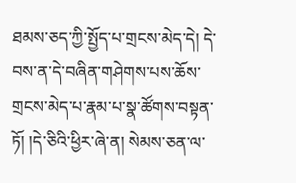ཐམས་ཅད་ཀྱི་སྤྱོད་པ་གྲངས་མེད་དེ། དེ་བས་ན་དེ་བཞིན་གཤེགས་པས་ཆོས་གྲངས་མེད་པ་རྣམ་པ་སྣ་ཚོགས་བསྟན་ཏོ། །དེ་ཅིའི་ཕྱིར་ཞེ་ན། སེམས་ཅན་ལ་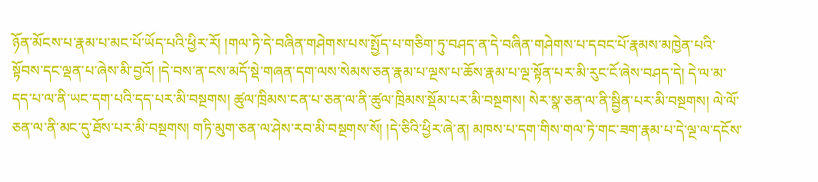ཉོན་མོངས་པ་རྣམ་པ་མང་པོ་ཡོད་པའི་ཕྱིར་རོ། །གལ་ཏེ་དེ་བཞིན་གཤེགས་པས་སྤྱོད་པ་གཅིག་ཏུ་བཤད་ན་དེ་བཞིན་གཤེགས་པ་དབང་པོ་རྣམས་མཁྱེན་པའི་སྟོབས་དང་ལྡན་པ་ཞེས་མི་བྱའོ། །དེ་བས་ན་ངས་མདོ་སྡེ་གཞན་དག་ལས་སེམས་ཅན་རྣམ་པ་ལྔས་པ་ཆོས་རྣམ་པ་ལྔ་སྟོན་པར་མི་རུང་ངོ་ཞེས་བཤད་དེ། དེ་ལ་མ་དད་པ་ལ་ནི་ཡང་དག་པའི་དད་པར་མི་བསྔགས། ཚུལ་ཁྲིམས་ངན་པ་ཅན་ལ་ནི་ཚུལ་ཁྲིམས་སྡོམ་པར་མི་བསྔགས། སེར་སྣ་ཅན་ལ་ནི་སྦྱིན་པར་མི་བསྔགས། ལེ་ལོ་ཅན་ལ་ནི་མང་དུ་ཐོས་པར་མི་བསྔགས། གཏི་མུག་ཅན་ལ་ཤེས་རབ་མི་བསྔགས་སོ། །དེ་ཅིའི་ཕྱིར་ཞེ་ན། མཁས་པ་དག་གིས་གལ་ཏེ་གང་ཟག་རྣམ་པ་དེ་ལྔ་ལ་དངོས་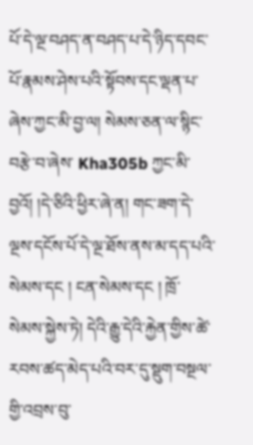པོ་དེ་ལྔ་བཤད་ན་བཤད་པ་དེ་ཉིད་དབང་པོ་རྣམས་ཤེས་པའི་སྟོབས་དང་ལྡན་པ་ཞེས་ཀྱང་མི་བྱ་ལ། སེམས་ཅན་ལ་སྙིང་བརྩེ་བ་ཞེས་ Kha305b ཀྱང་མི་བྱའོ། །དེ་ཅིའི་ཕྱིར་ཞེ་ན། གང་ཟག་དེ་ལྔས་དངོས་པོ་དེ་ལྔ་ཐོས་ནས་མ་དད་པའི་སེམས་དང ། ངན་སེམས་དང ། ཁྲོ་སེམས་སྐྱེས་ཏེ། དེའི་རྒྱུ་དེའི་རྐྱེན་གྱིས་ཚེ་རབས་ཚད་མེད་པའི་བར་དུ་སྡུག་བསྔལ་གྱི་འབྲས་བུ་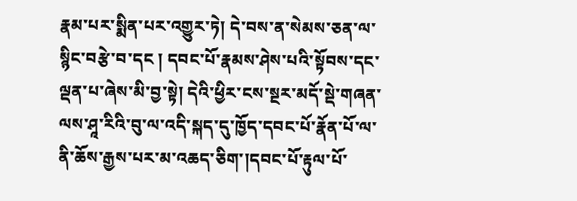རྣམ་པར་སྨིན་པར་འགྱུར་ཏེ། དེ་བས་ན་སེམས་ཅན་ལ་སྙིང་བརྩེ་བ་དང ། དབང་པོ་རྣམས་ཤེས་པའི་སྟོབས་དང་ལྡན་པ་ཞེས་མི་བྱ་སྟེ། དེའི་ཕྱིར་ངས་སྔར་མདོ་སྡེ་གཞན་ལས་ཤཱ་རིའི་བུ་ལ་འདི་སྐད་དུ་ཁྱོད་དབང་པོ་རྣོན་པོ་ལ་ནི་ཆོས་རྒྱས་པར་མ་འཆད་ཅིག་།དབང་པོ་རྟུལ་པོ་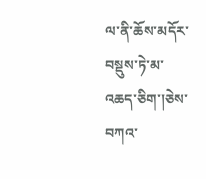ལ་ནི་ཆོས་མདོར་བསྡུས་ཏེ་མ་འཆད་ཅིག་།ཅེས་བཀའ་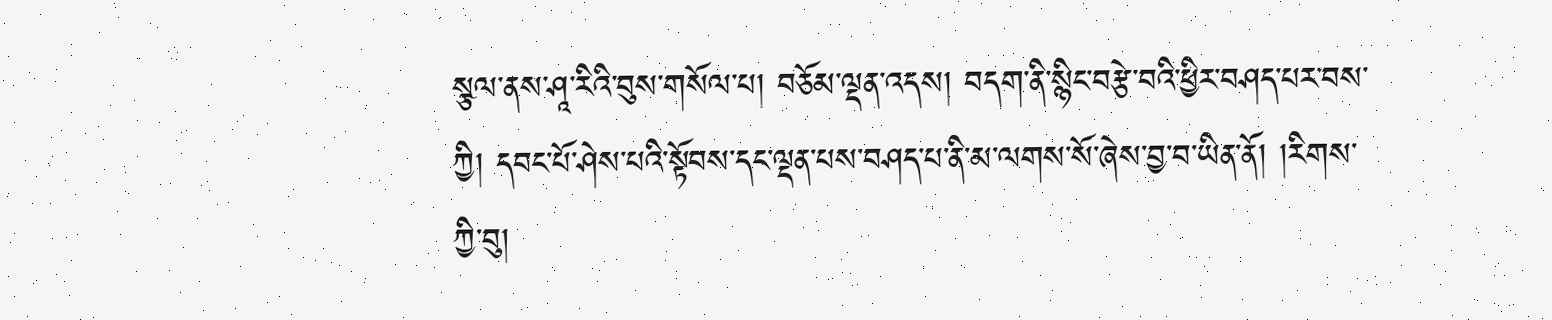སྩལ་ནས་ཤཱ་རིའི་བུས་གསོལ་པ། བཅོམ་ལྡན་འདས། བདག་ནི་སྙིང་བརྩེ་བའི་ཕྱིར་བཤད་པར་བས་ཀྱི། དབང་པོ་ཤེས་པའི་སྟོབས་དང་ལྡན་པས་བཤད་པ་ནི་མ་ལགས་སོ་ཞེས་བྱ་བ་ཡིན་ནོ། །རིགས་ཀྱི་བུ།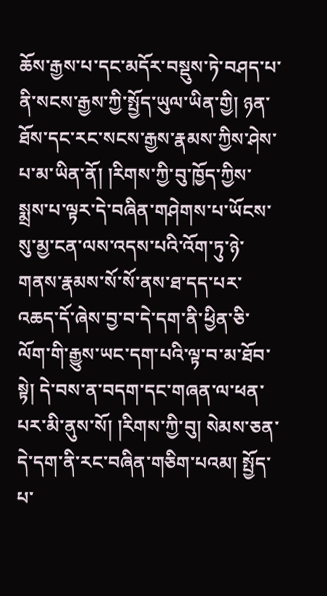ཆོས་རྒྱས་པ་དང་མདོར་བསྡུས་ཏེ་བཤད་པ་ནི་སངས་རྒྱས་ཀྱི་སྤྱོད་ཡུལ་ཡིན་གྱི། ཉན་ཐོས་དང་རང་སངས་རྒྱས་རྣམས་ཀྱིས་ཤེས་པ་མ་ཡིན་ནོ། །རིགས་ཀྱི་བུ་ཁྱོད་ཀྱིས་སྨྲས་པ་ལྟར་དེ་བཞིན་གཤེགས་པ་ཡོངས་སུ་མྱ་ངན་ལས་འདས་པའི་འོག་ཏུ་ཉེ་གནས་རྣམས་སོ་སོ་ནས་ཐ་དད་པར་འཆད་དོ་ཞེས་བྱ་བ་དེ་དག་ནི་ཕྱིན་ཅི་ལོག་གི་རྒྱུས་ཡང་དག་པའི་ལྟ་བ་མ་ཐོབ་སྟེ། དེ་བས་ན་བདག་དང་གཞན་ལ་ཕན་པར་མི་ནུས་སོ། །རིགས་ཀྱི་བུ། སེམས་ཅན་དེ་དག་ནི་རང་བཞིན་གཅིག་པའམ། སྤྱོད་པ་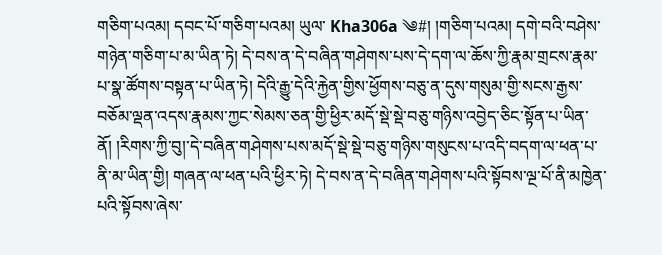གཅིག་པའམ། དབང་པོ་གཅིག་པའམ། ཡུལ་ Kha306a ༄#། །གཅིག་པའམ། དགེ་བའི་བཤེས་གཉེན་གཅིག་པ་མ་ཡིན་ཏེ། དེ་བས་ན་དེ་བཞིན་གཤེགས་པས་དེ་དག་ལ་ཆོས་ཀྱི་རྣམ་གྲངས་རྣམ་པ་སྣ་ཚོགས་བསྟན་པ་ཡིན་ཏེ། དེའི་རྒྱུ་དེའི་རྐྱེན་གྱིས་ཕྱོགས་བཅུ་ན་དུས་གསུམ་གྱི་སངས་རྒྱས་བཅོམ་ལྡན་འདས་རྣམས་ཀྱང་སེམས་ཅན་གྱི་ཕྱིར་མདོ་སྡེ་སྡེ་བཅུ་གཉིས་འབྱེད་ཅིང་སྟོན་པ་ཡིན་ནོ། །རིགས་ཀྱི་བུ།་དེ་བཞིན་གཤེགས་པས་མདོ་སྡེ་སྡེ་བཅུ་གཉིས་གསུངས་པ་འདི་བདག་ལ་ཕན་པ་ནི་མ་ཡིན་གྱི། གཞན་ལ་ཕན་པའི་ཕྱིར་ཏེ། དེ་བས་ན་དེ་བཞིན་གཤེགས་པའི་སྟོབས་ལྔ་པོ་ནི་མཁྱེན་པའི་སྟོབས་ཞེས་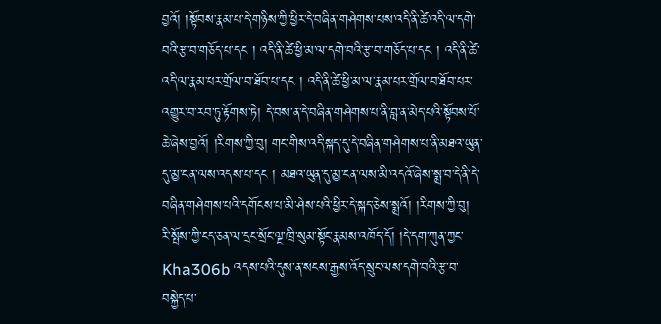བྱའོ། །སྟོབས་རྣམ་པ་དེ་གཉིས་ཀྱི་ཕྱིར་དེ་བཞིན་གཤེགས་པས་འདི་ནི་ཚེ་འདི་ལ་དགེ་བའི་རྩ་བ་གཅོད་པ་དང ། འདི་ནི་ཚེ་ཕྱི་མ་ལ་དགེ་བའི་རྩ་བ་གཅོད་པ་དང ། འདི་ནི་ཚེ་འདི་ལ་རྣམ་པར་གྲོལ་བ་ཐོབ་པ་དང ། འདི་ནི་ཚེ་ཕྱི་མ་ལ་རྣམ་པར་གྲོལ་བ་ཐོབ་པར་འགྱུར་བ་རབ་ཏུ་རྟོགས་ཏེ། དེ་བས་ན་དེ་བཞིན་གཤེགས་པ་ནི་བླ་ན་མེད་པའི་སྟོབས་པོ་ཆེ་ཞེས་བྱའོ། །རིགས་ཀྱི་བུ། གང་གིས་འདི་སྐད་དུ་དེ་བཞིན་གཤེགས་པ་ནི་མཐའ་ཡུན་དུ་མྱ་ངན་ལས་འདས་པ་དང ། མཐའ་ཡུན་དུ་མྱ་ངན་ལས་མི་འདའོ་ཞེས་སྨྲ་བ་དེ་ནི་དེ་བཞིན་གཤེགས་པའི་དགོངས་པ་མི་ཤེས་པའི་ཕྱིར་དེ་སྐད་ཅེས་སྨྲའོ། །རིགས་ཀྱི་བུ། རི་སྤོས་ཀྱི་ངད་ཅན་ལ་དྲང་སྲོང་ལྔ་ཁྲི་སུམ་སྟོང་རྣམས་འཁོད་དོ། །དེ་དག་ཀུན་ཀྱང་ Kha306b འདས་པའི་དུས་ན་སངས་རྒྱས་འོད་སྲུང་ལས་དགེ་བའི་རྩ་བ་བསྐྱེད་པ་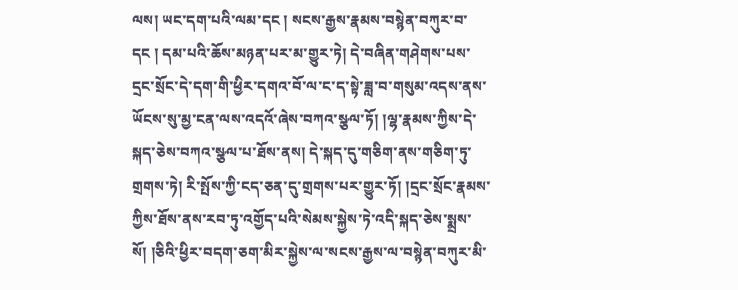ལས། ཡང་དག་པའི་ལམ་དང ། སངས་རྒྱས་རྣམས་བསྙེན་བཀུར་བ་དང ། དམ་པའི་ཆོས་མཉན་པར་མ་གྱུར་ཏེ། དེ་བཞིན་གཤེགས་པས་དྲང་སྲོང་དེ་དག་གི་ཕྱིར་དགའ་བོ་ལ་ང་ད་སྟེ་ཟླ་བ་གསུམ་འདས་ནས་ཡོངས་སུ་མྱ་ངན་ལས་འདའོ་ཞེས་བཀའ་སྩལ་ཏོ། །ལྷ་རྣམས་ཀྱིས་དེ་སྐད་ཅེས་བཀའ་སྩལ་པ་ཐོས་ནས། དེ་སྐད་དུ་གཅིག་ནས་གཅིག་ཏུ་གྲགས་ཏེ། རི་སྤོས་ཀྱི་ངད་ཅན་དུ་གྲགས་པར་གྱུར་ཏོ། །དྲང་སྲོང་རྣམས་ཀྱིས་ཐོས་ནས་རབ་ཏུ་འགྱོད་པའི་སེམས་སྐྱེས་ཏེ་འདི་སྐད་ཅེས་སྨྲས་སོ། །ཅིའི་ཕྱིར་བདག་ཅག་མིར་སྐྱེས་ལ་སངས་རྒྱས་ལ་བསྙེན་བཀུར་མི་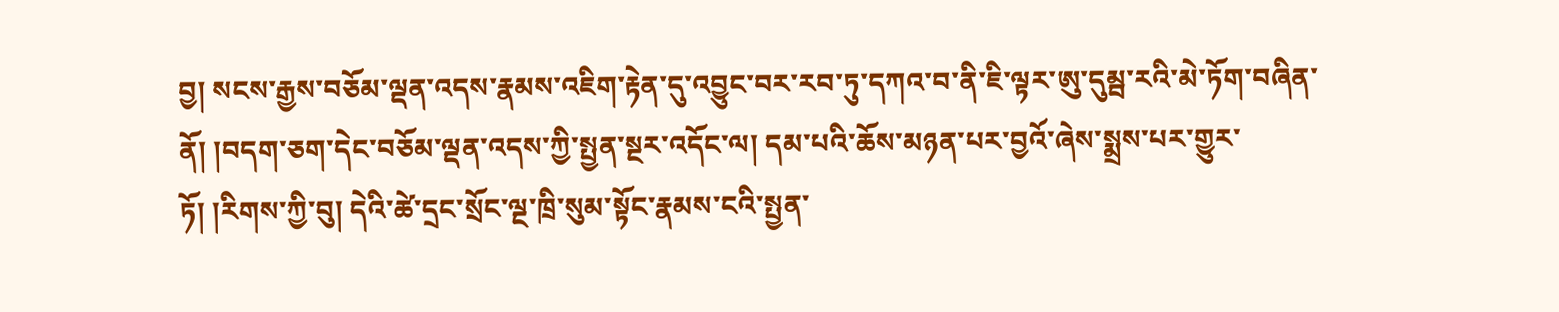བྱ། སངས་རྒྱས་བཅོམ་ལྡན་འདས་རྣམས་འཇིག་རྟེན་དུ་འབྱུང་བར་རབ་ཏུ་དཀའ་བ་ནི་ཇི་ལྟར་ཨུ་དུམྦ་རའི་མེ་ཏོག་བཞིན་ནོ། །བདག་ཅག་དེང་བཅོམ་ལྡན་འདས་ཀྱི་སྤྱན་སྔར་འདོང་ལ། དམ་པའི་ཆོས་མཉན་པར་བྱའོ་ཞེས་སྨྲས་པར་གྱུར་ཏོ། །རིགས་ཀྱི་བུ། དེའི་ཚེ་དྲང་སྲོང་ལྔ་ཁྲི་སུམ་སྟོང་རྣམས་ངའི་སྤྱན་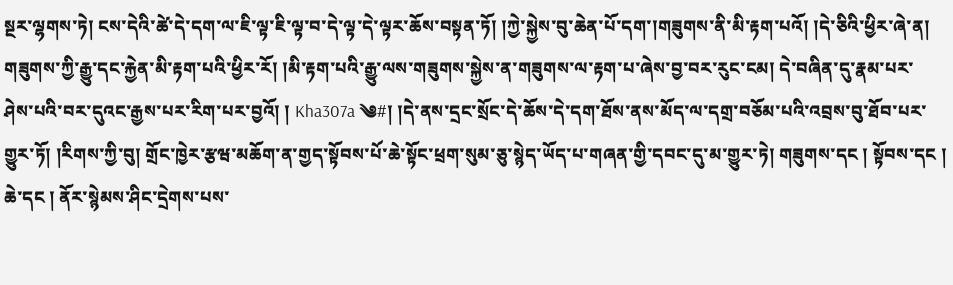སྔར་ལྷགས་ཏེ། ངས་དེའི་ཚེ་དེ་དག་ལ་ཇི་ལྟ་ཇི་ལྟ་བ་དེ་ལྟ་དེ་ལྟར་ཆོས་བསྟན་ཏོ། །ཀྱེ་སྐྱེས་བུ་ཆེན་པོ་དག་།གཟུགས་ནི་མི་རྟག་པའོ། །དེ་ཅིའི་ཕྱིར་ཞེ་ན། གཟུགས་ཀྱི་རྒྱུ་དང་རྐྱེན་མི་རྟག་པའི་ཕྱིར་རོ། །མི་རྟག་པའི་རྒྱུ་ལས་གཟུགས་སྐྱེས་ན་གཟུགས་ལ་རྟག་པ་ཞེས་བྱ་བར་རུང་ངམ། དེ་བཞིན་དུ་རྣམ་པར་ཤེས་པའི་བར་དུའང་རྒྱས་པར་རིག་པར་བྱའོ། ། Kha307a ༄#། །དེ་ནས་དྲང་སྲོང་དེ་ཆོས་དེ་དག་ཐོས་ནས་མོད་ལ་དགྲ་བཅོམ་པའི་འབྲས་བུ་ཐོབ་པར་གྱུར་ཏོ། །རིགས་ཀྱི་བུ། གྲོང་ཁྱེར་རྩཝ་མཆོག་ན་གྱད་སྟོབས་པོ་ཆེ་སྟོང་ཕྲག་སུམ་ཅུ་སྙེད་ཡོད་པ་གཞན་གྱི་དབང་དུ་མ་གྱུར་ཏེ། གཟུགས་དང ། སྟོབས་དང ། ཆེ་དང ། ནོར་སྙེམས་ཤིང་དྲེགས་པས་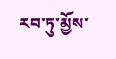རབ་ཏུ་མྱོས་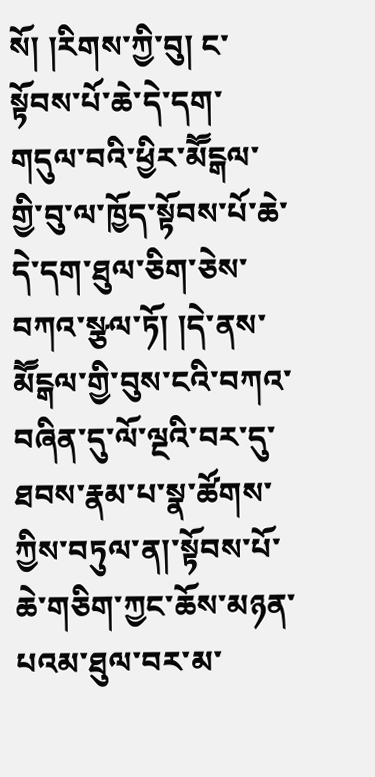སོ། །རིགས་ཀྱི་བུ། ང་སྟོབས་པོ་ཆེ་དེ་དག་གདུལ་བའི་ཕྱིར་མཽངྒལ་གྱི་བུ་ལ་ཁྱོད་སྟོབས་པོ་ཆེ་དེ་དག་ཐུལ་ཅིག་ཅེས་བཀའ་སྩལ་ཏོ། །དེ་ནས་མཽངྒལ་གྱི་བུས་ངའི་བཀའ་བཞིན་དུ་ལོ་ལྔའི་བར་དུ་ཐབས་རྣམ་པ་སྣ་ཚོགས་ཀྱིས་བཏུལ་ན།་སྟོབས་པོ་ཆེ་གཅིག་ཀྱང་ཆོས་མཉན་པའམ་ཐུལ་བར་མ་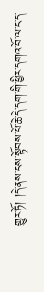གྱུར་ཏོ། །དེ་ནས་ངས་སྟོབས་པོ་ཆེ་དེ་དག་གི་ཕྱིར་དགའ་བོ་ལ་ང་ད་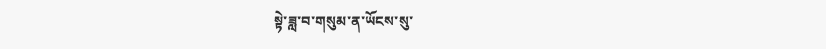སྟེ་ཟླ་བ་གསུམ་ན་ཡོངས་སུ་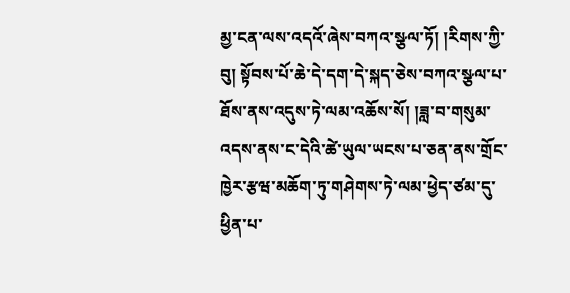མྱ་ངན་ལས་འདའོ་ཞེས་བཀའ་སྩལ་ཏོ། །རིགས་ཀྱི་བུ། སྟོབས་པོ་ཆེ་དེ་དག་དེ་སྐད་ཅེས་བཀའ་སྩལ་པ་ཐོས་ནས་འདུས་ཏེ་ལམ་འཆོས་སོ། །ཟླ་བ་གསུམ་འདས་ནས་ང་དེའི་ཚེ་ཡུལ་ཡངས་པ་ཅན་ནས་གྲོང་ཁྱེར་རྩཝ་མཆོག་ཏུ་གཤེགས་ཏེ་ལམ་ཕྱེད་ཙམ་དུ་ཕྱིན་པ་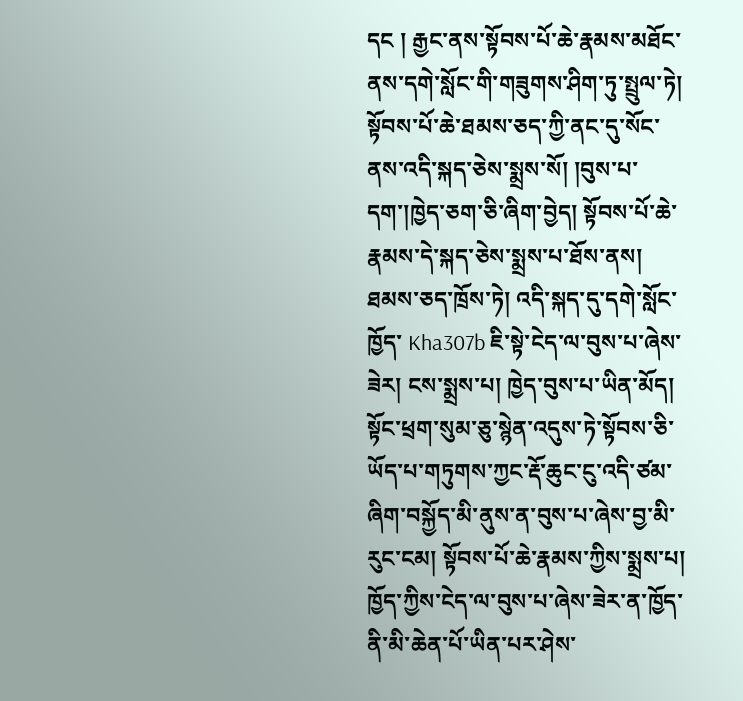དང ། རྒྱང་ནས་སྟོབས་པོ་ཆེ་རྣམས་མཐོང་ནས་དགེ་སློང་གི་གཟུགས་ཤིག་ཏུ་སྤྲུལ་ཏེ། སྟོབས་པོ་ཆེ་ཐམས་ཅད་ཀྱི་ནང་དུ་སོང་ནས་འདི་སྐད་ཅེས་སྨྲས་སོ། །བུས་པ་དག་།ཁྱེད་ཅག་ཅི་ཞིག་བྱེད། སྟོབས་པོ་ཆེ་རྣམས་དེ་སྐད་ཅེས་སྨྲས་པ་ཐོས་ནས། ཐམས་ཅད་ཁྲོས་ཏེ། འདི་སྐད་དུ་དགེ་སློང་ཁྱོད་ Kha307b ཇི་སྟེ་ངེད་ལ་བུས་པ་ཞེས་ཟེར། ངས་སྨྲས་པ། ཁྱེད་བུས་པ་ཡིན་མོད། སྟོང་ཕྲག་སུམ་ཅུ་སྙེན་འདུས་ཏེ་སྟོབས་ཅི་ཡོད་པ་གཏུགས་ཀྱང་རྡོ་ཆུང་ངུ་འདི་ཙམ་ཞིག་བསྐྱོད་མི་ནུས་ན་བུས་པ་ཞེས་བྱ་མི་རུང་ངམ། སྟོབས་པོ་ཆེ་རྣམས་ཀྱིས་སྨྲས་པ། ཁྱོད་ཀྱིས་ངེད་ལ་བུས་པ་ཞེས་ཟེར་ན་ཁྱོད་ནི་མི་ཆེན་པོ་ཡིན་པར་ཤེས་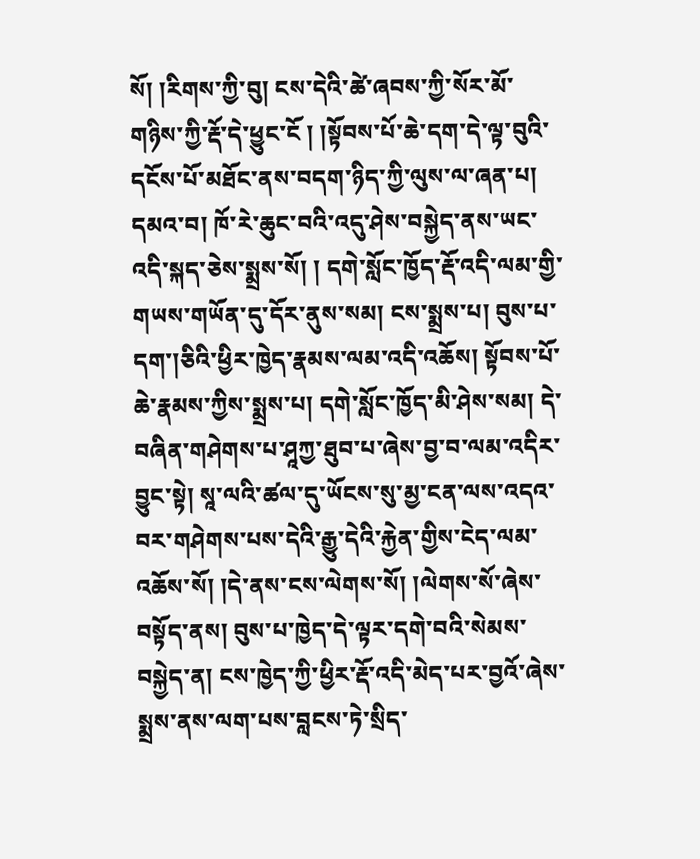སོ། །རིགས་ཀྱི་བུ། ངས་དེའི་ཚེ་ཞབས་ཀྱི་སོར་མོ་གཉིས་ཀྱི་རྡོ་དེ་ཕྱུང་ངོ ། །སྟོབས་པོ་ཆེ་དག་དེ་ལྟ་བུའི་དངོས་པོ་མཐོང་ནས་བདག་ཉིད་ཀྱི་ལུས་ལ་ཞན་པ། དམའ་བ། ཁོ་རེ་ཆུང་བའི་འདུ་ཤེས་བསྐྱེད་ནས་ཡང་འདི་སྐད་ཅེས་སྨྲས་སོ། ། དགེ་སློང་ཁྱོད་རྡོ་འདི་ལམ་གྱི་གཡས་གཡོན་དུ་དོར་ནུས་སམ། ངས་སྨྲས་པ། བུས་པ་དག་།ཅིའི་ཕྱིར་ཁྱེད་རྣམས་ལམ་འདི་འཆོས། སྟོབས་པོ་ཆེ་རྣམས་ཀྱིས་སྨྲས་པ། དགེ་སློང་ཁྱོད་མི་ཤེས་སམ། དེ་བཞིན་གཤེགས་པ་ཤཱཀྱ་ཐུབ་པ་ཞེས་བྱ་བ་ལམ་འདིར་བྱུང་སྟེ། སཱ་ལའི་ཚལ་དུ་ཡོངས་སུ་མྱ་ངན་ལས་འདའ་བར་གཤེགས་པས་དེའི་རྒྱུ་དེའི་རྐྱེན་གྱིས་ངེད་ལམ་འཆོས་སོ། །དེ་ནས་ངས་ལེགས་སོ། །ལེགས་སོ་ཞེས་བསྟོད་ནས། བུས་པ་ཁྱེད་དེ་ལྟར་དགེ་བའི་སེམས་བསྐྱེད་ན། ངས་ཁྱེད་ཀྱི་ཕྱིར་རྡོ་འདི་མེད་པར་བྱའོ་ཞེས་སྨྲས་ནས་ལག་པས་བླངས་ཏེ་སྲིད་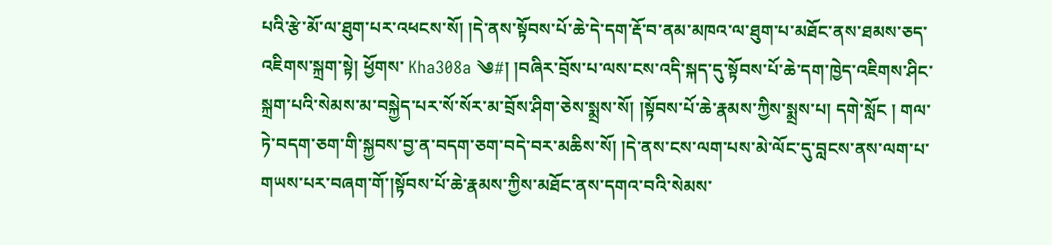པའི་རྩེ་མོ་ལ་ཐུག་པར་འཕངས་སོ། །དེ་ནས་སྟོབས་པོ་ཆེ་དེ་དག་རྡོ་བ་ནམ་མཁའ་ལ་ཐུག་པ་མཐོང་ནས་ཐམས་ཅད་འཇིགས་སྐྲག་སྟེ། ཕྱོགས་ Kha308a ༄#། །བཞིར་བྲོས་པ་ལས་ངས་འདི་སྐད་དུ་སྟོབས་པོ་ཆེ་དག་ཁྱེད་འཇིགས་ཤིང་སྐྲག་པའི་སེམས་མ་བསྐྱེད་པར་སོ་སོར་མ་བྲོས་ཤིག་ཅེས་སྨྲས་སོ། །སྟོབས་པོ་ཆེ་རྣམས་ཀྱིས་སྨྲས་པ། དགེ་སློང ། གལ་ཏེ་བདག་ཅག་གི་སྐྱབས་བྱ་ན་བདག་ཅག་བདེ་བར་མཆིས་སོ། །དེ་ནས་ངས་ལག་པས་མེ་ལོང་དུ་བླངས་ནས་ལག་པ་གཡས་པར་བཞག་གོ་།སྟོབས་པོ་ཆེ་རྣམས་ཀྱིས་མཐོང་ནས་དགའ་བའི་སེམས་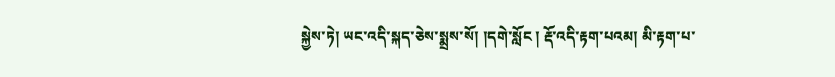སྐྱེས་ཏེ། ཡང་འདི་སྐད་ཅེས་སྨྲས་སོ། །དགེ་སློང ། རྡོ་འདི་རྟག་པའམ། མི་རྟག་པ་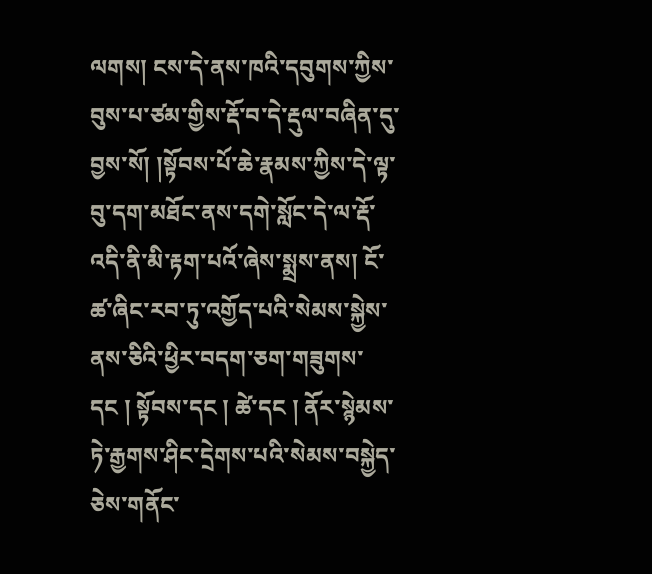ལགས། ངས་དེ་ནས་ཁའི་དབུགས་ཀྱིས་བུས་པ་ཙམ་གྱིས་རྡོ་བ་དེ་རྡུལ་བཞིན་དུ་བྱས་སོ། །སྟོབས་པོ་ཆེ་རྣམས་ཀྱིས་དེ་ལྟ་བུ་དག་མཐོང་ནས་དགེ་སློང་དེ་ལ་རྡོ་འདི་ནི་མི་རྟག་པའོ་ཞེས་སྨྲས་ནས། ངོ་ཚ་ཞིང་རབ་ཏུ་འགྱོད་པའི་སེམས་སྐྱེས་ནས་ཅིའི་ཕྱིར་བདག་ཅག་གཟུགས་དང ། སྟོབས་དང ། ཚེ་དང ། ནོར་སྙེམས་ཏེ་རྒྱགས་ཤིང་དྲེགས་པའི་སེམས་བསྐྱེད་ཅེས་གནོང་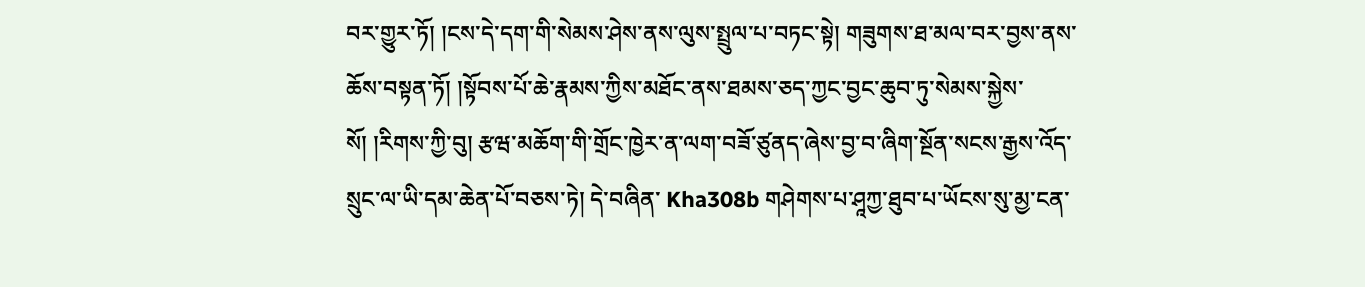བར་གྱུར་ཏོ། །ངས་དེ་དག་གི་སེམས་ཤེས་ནས་ལུས་སྤྲུལ་པ་བཏང་སྟེ། གཟུགས་ཐ་མལ་བར་བྱས་ནས་ཆོས་བསྟན་ཏོ། །སྟོབས་པོ་ཆེ་རྣམས་ཀྱིས་མཐོང་ནས་ཐམས་ཅད་ཀྱང་བྱང་ཆུབ་ཏུ་སེམས་སྐྱེས་སོ། །རིགས་ཀྱི་བུ། རྩཝ་མཆོག་གི་གྲོང་ཁྱེར་ན་ལག་བཟོ་ཙུནད་ཞེས་བྱ་བ་ཞིག་སྔོན་སངས་རྒྱས་འོད་སྲུང་ལ་ཡི་དམ་ཆེན་པོ་བཅས་ཏེ། དེ་བཞིན་ Kha308b གཤེགས་པ་ཤཱཀྱ་ཐུབ་པ་ཡོངས་སུ་མྱ་ངན་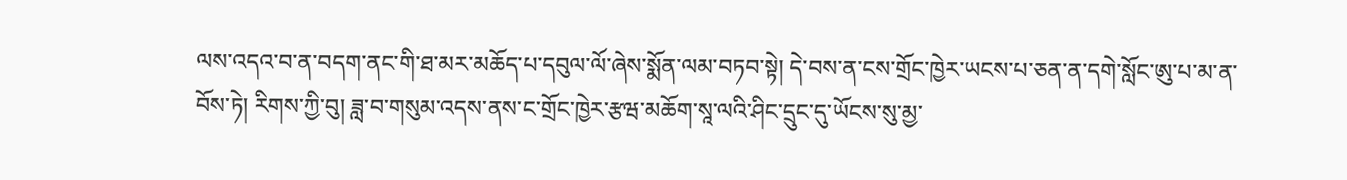ལས་འདའ་བ་ན་བདག་ནང་གི་ཐ་མར་མཆོད་པ་དབུལ་ལོ་ཞེས་སྨོན་ལམ་བཏབ་སྟེ། དེ་བས་ན་ངས་གྲོང་ཁྱེར་ཡངས་པ་ཅན་ན་དགེ་སློང་ཨུ་པ་མ་ན་བོས་ཏེ། རིགས་ཀྱི་བུ། ཟླ་བ་གསུམ་འདས་ནས་ང་གྲོང་ཁྱེར་རྩཝ་མཆོག་སཱ་ལའི་ཤིང་དྲུང་དུ་ཡོངས་སུ་མྱ་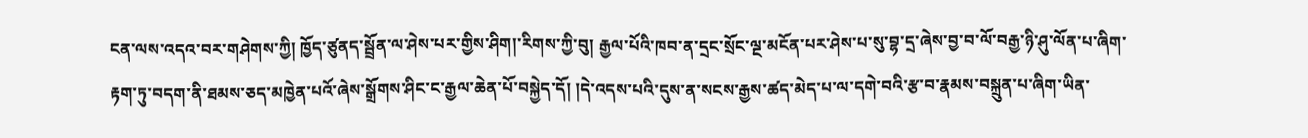ངན་ལས་འདའ་བར་གཤེགས་ཀྱི། ཁྱོད་ཙུནད་སྦྲོན་ལ་ཤེས་པར་གྱིས་ཤིག།་རིགས་ཀྱི་བུ། རྒྱལ་པོའི་ཁབ་ན་དྲང་སྲོང་ལྔ་མངོན་པར་ཤེས་པ་སུ་བྷ་དྲ་ཞེས་བྱ་བ་ལོ་བརྒྱ་ཉི་ཤུ་ལོན་པ་ཞིག་རྟག་ཏུ་བདག་ནི་ཐམས་ཅད་མཁྱེན་པའོ་ཞེས་སྒྲོགས་ཤིང་ང་རྒྱལ་ཆེན་པོ་བསྐྱེད་དོ། །དེ་འདས་པའི་དུས་ན་སངས་རྒྱས་ཚད་མེད་པ་ལ་དགེ་བའི་རྩ་བ་རྣམས་བསྐྲུན་པ་ཞིག་ཡིན་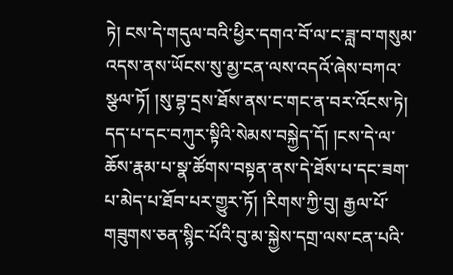ཏེ། ངས་དེ་གདུལ་བའི་ཕྱིར་དགའ་བོ་ལ་ང་ཟླ་བ་གསུམ་འདས་ནས་ཡོངས་སུ་མྱ་ངན་ལས་འདའོ་ཞེས་བཀའ་སྩལ་ཏོ། །སུ་བྷ་དྲས་ཐོས་ནས་ང་གང་ན་བར་འོངས་ཏེ། དད་པ་དང་བཀུར་སྟིའི་སེམས་བསྐྱེད་དོ། །ངས་དེ་ལ་ཆོས་རྣམ་པ་སྣ་ཚོགས་བསྟན་ནས་དེ་ཐོས་པ་དང་ཟག་པ་མེད་པ་ཐོབ་པར་གྱུར་ཏོ། །རིགས་ཀྱི་བུ། རྒྱལ་པོ་གཟུགས་ཅན་སྙིང་པོའི་བུ་མ་སྐྱེས་དགྲ་ལས་ངན་པའི་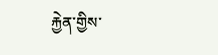རྐྱེན་གྱིས་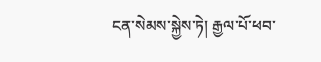ངན་སེམས་སྐྱེས་ཏེ། རྒྱལ་པོ་ཕབ་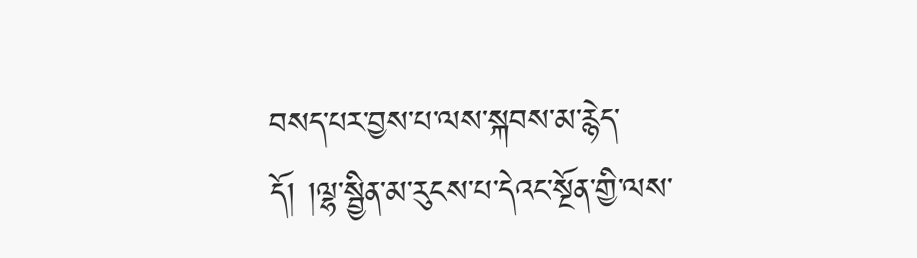བསད་པར་བྱས་པ་ལས་སྐབས་མ་རྙེད་དོ། །ལྷ་སྦྱིན་མ་རུངས་པ་དེའང་སྔོན་གྱི་ལས་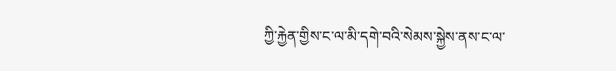ཀྱི་རྐྱེན་གྱིས་ང་ལ་མི་དགེ་བའི་སེམས་སྐྱེས་ནས་ང་ལ་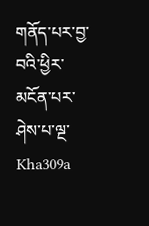གནོད་པར་བྱ་བའི་ཕྱིར་མངོན་པར་ཤེས་པ་ལྔ་ Kha309a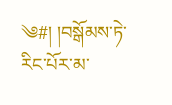༄#། །བསྒོམས་ཏེ་རིང་པོར་མ་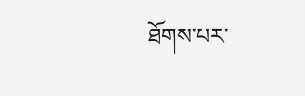ཐོགས་པར་